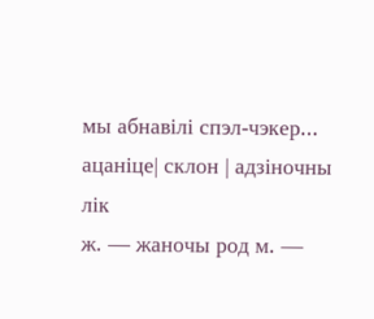мы абнавілі спэл-чэкер...
ацаніце| склон | адзіночны лік
ж. — жаночы род м. —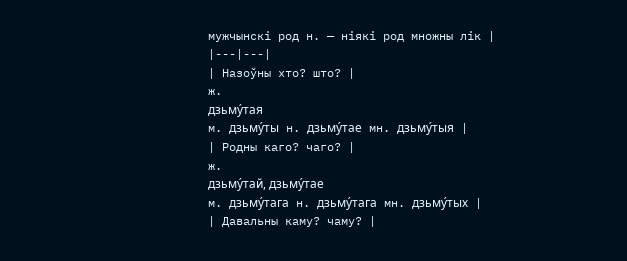мужчынскі род н. — ніякі род множны лік |
|---|---|
| Назоўны хто? што? |
ж.
дзьму́тая
м. дзьму́ты н. дзьму́тае мн. дзьму́тыя |
| Родны каго? чаго? |
ж.
дзьму́тай, дзьму́тае
м. дзьму́тага н. дзьму́тага мн. дзьму́тых |
| Давальны каму? чаму? |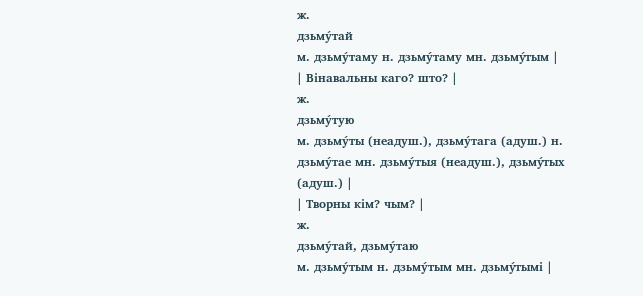ж.
дзьму́тай
м. дзьму́таму н. дзьму́таму мн. дзьму́тым |
| Вінавальны каго? што? |
ж.
дзьму́тую
м. дзьму́ты (неадуш.), дзьму́тага (адуш.) н. дзьму́тае мн. дзьму́тыя (неадуш.), дзьму́тых (адуш.) |
| Творны кім? чым? |
ж.
дзьму́тай, дзьму́таю
м. дзьму́тым н. дзьму́тым мн. дзьму́тымі |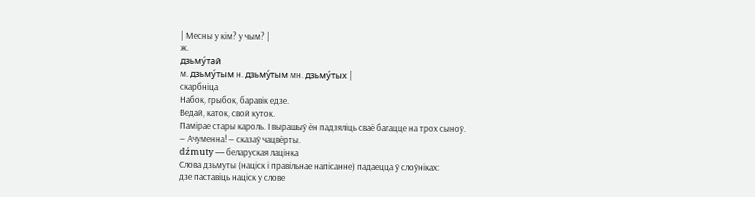| Месны у кім? у чым? |
ж.
дзьму́тай
м. дзьму́тым н. дзьму́тым мн. дзьму́тых |
скарбніца
Набок, грыбок, баравік едзе.
Ведай, каток, свой куток.
Памірае стары кароль. І вырашыў ён падзяліць сваё багацце на трох сыноў.
— Ачуменна! — сказаў чацвёрты.
dźmuty — беларуская лацінка
Слова дзьмуты (націск і правільнае напісанне) падаецца ў слоўніках:
дзе паставіць націск у слове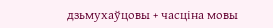дзьмухаўцовы + часціна мовы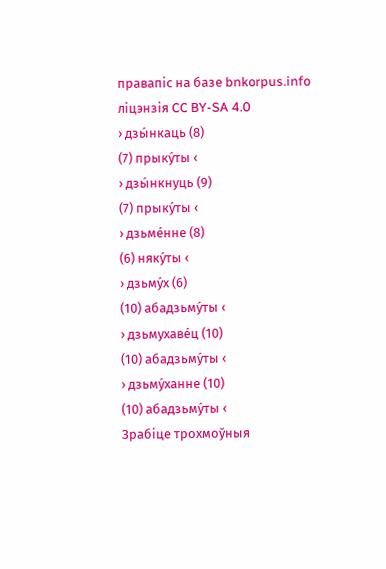правапіс на базе bnkorpus.info
ліцэнзія CC BY-SA 4.0
› дзы́нкаць (8)
(7) прыку́ты ‹
› дзы́нкнуць (9)
(7) прыку́ты ‹
› дзьме́нне (8)
(6) няку́ты ‹
› дзьму́х (6)
(10) абадзьму́ты ‹
› дзьмухаве́ц (10)
(10) абадзьму́ты ‹
› дзьму́ханне (10)
(10) абадзьму́ты ‹
Зрабіце трохмоўныя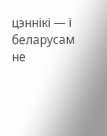цэннікі — і беларусам не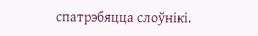спатрэбяцца слоўнікі.